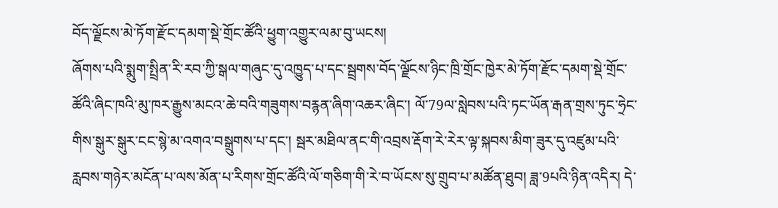བོད་ལྗོངས་མེ་ཏོག་རྫོང་དམག་སྡེ་གྲོང་ཚོའི་ཕྱུག་འགྱུར་ལམ་བུ་ཡངས།
ཞོགས་པའི་སྨུག་སྤྲིན་རི་རབ་ཀྱི་སྒལ་གཞུང་དུ་འཁྱུད་པ་དང་སྦྲགས་བོད་ལྗོངས་ཉིང་ཁྲི་གྲོང་ཁྱེར་མེ་ཏོག་རྫོང་དམག་སྡེ་གྲོང་ཚོའི་ཞིང་ཁའི་མུ་ཁར་རྒྱུས་མངའ་ཆེ་བའི་གཟུགས་བརྙན་ཞིག་འཆར་ཞིང་། ལོ་79ལ་སླེབས་པའི་ཏང་ཡོན་རྒན་གྲས་ཏུང་ཧྲེང་གིས་སྒུར་སྒུར་ངང་སྙེ་མ་འགའ་བསྒྲུགས་པ་དང་། སྦར་མཐིལ་ནང་གི་འབྲས་རྡོག་རེ་རེར་ལྟ་སྐབས་མིག་ཟུར་དུ་འཛུམ་པའི་རླབས་གཉེར་མངོན་པ་ལས་མོན་པ་རིགས་གྲོང་ཚོའི་ལོ་གཅིག་གི་རེ་བ་ཡོངས་སུ་གྲུབ་པ་མཚོན་ཐུབ། ཟླ་9པའི་ཉིན་འདིར། དེ་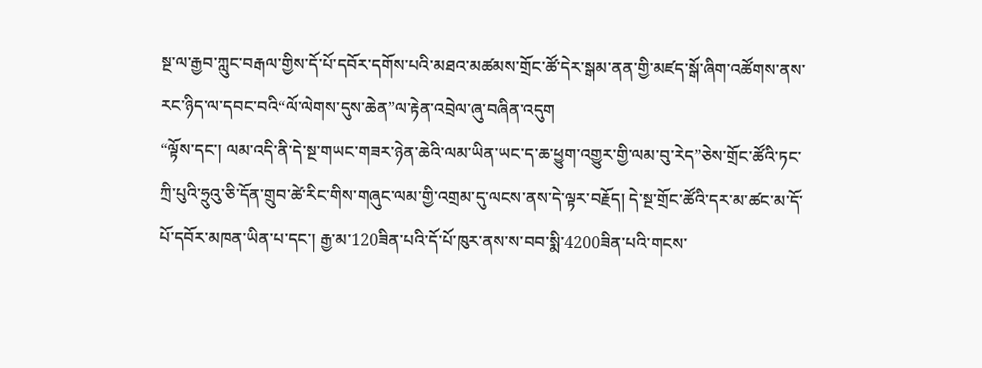སྔ་ལ་རྒྱབ་ཀླུང་བརྒལ་གྱིས་དོ་པོ་དབོར་དགོས་པའི་མཐའ་མཚམས་གྲོང་ཚོ་དེར་སྒམ་ནན་གྱི་མཛད་སྒོ་ཞིག་འཚོགས་ནས་རང་ཉིད་ལ་དབང་བའི“ལོ་ལེགས་དུས་ཆེན”ལ་རྟེན་འབྲེལ་ཞུ་བཞིན་འདུག
“ལྟོས་དང་། ལམ་འདི་ནི་དེ་སྔ་གཡང་གཟར་ཉེན་ཆེའི་ལམ་ཡིན་ཡང་ད་ཆ་ཕྱུག་འགྱུར་གྱི་ལམ་བུ་རེད”ཅེས་གྲོང་ཚོའི་ཏང་ཀྲི་པུའི་ཧྲུའུ་ཅི་དོན་གྲུབ་ཚེ་རིང་གིས་གཞུང་ལམ་གྱི་འགྲམ་དུ་ལངས་ནས་དེ་ལྟར་བརྗོད། དེ་སྔ་གྲོང་ཚོའི་དར་མ་ཚང་མ་དོ་པོ་དབོར་མཁན་ཡིན་པ་དང་། རྒྱ་མ་120ཟིན་པའི་དོ་པོ་ཁུར་ནས་ས་བབ་སྨི་4200ཟིན་པའི་གངས་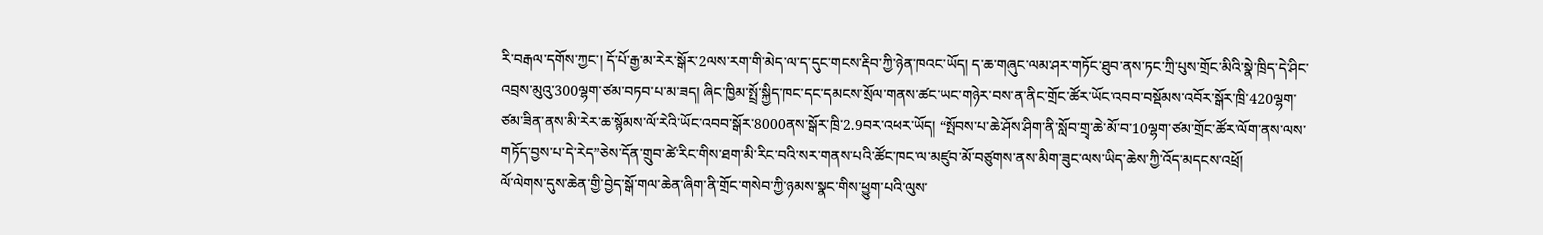རི་བརྒལ་དགོས་ཀྱང་། དོ་པོ་རྒྱ་མ་རེར་སྒོར་2ལས་རག་གི་མེད་ལ་ད་དུང་གངས་རྡིབ་ཀྱི་ཉེན་ཁའང་ཡོད། ད་ཆ་གཞུང་ལམ་ཤར་གཏོང་ཐུབ་ནས་ཏང་ཀྲི་པུས་གྲོང་མིའི་སྣེ་ཁྲིད་དེ་ཤིང་འབྲས་མུའུ་300ལྷག་ཙམ་བཏབ་པ་མ་ཟད། ཞིང་ཁྱིམ་སྤྲོ་སྐྱིད་ཁང་དང་དམངས་སྲོལ་གནས་ཚང་ཡང་གཉེར་བས་ན་ནིང་གྲོང་ཚོར་ཡོང་འབབ་བསྡོམས་འབོར་སྒོར་ཁྲི་420ལྷག་ཙམ་ཟིན་ནས་མི་རེར་ཆ་སྙོམས་ལོ་རེའི་ཡོང་འབབ་སྒོར་8000ནས་སྒོར་ཁྲི་2.9བར་འཕར་ཡོད། “སྤོབས་པ་ཆེ་ཤོས་ཤིག་ནི་སློབ་གྲྭ་ཆེ་མོ་བ་10ལྷག་ཙམ་གྲོང་ཚོར་ལོག་ནས་ལས་གཏོད་བྱས་པ་དེ་རེད”ཅེས་དོན་གྲུབ་ཚེ་རིང་གིས་ཐག་མི་རིང་བའི་སར་གནས་པའི་ཚོང་ཁང་ལ་མཛུབ་མོ་བཙུགས་ནས་མིག་ཟུང་ལས་ཡིད་ཆེས་ཀྱི་འོད་མདངས་འཕྲོ།
ལོ་ལེགས་དུས་ཆེན་གྱི་བྱེད་སྒོ་གལ་ཆེན་ཞིག་ནི་གྲོང་གསེབ་ཀྱི་ཉམས་སྣང་གིས་ཕྱུག་པའི་ལུས་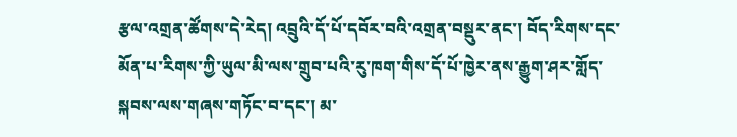རྩལ་འགྲན་ཚོགས་དེ་རེད། འབྲུའི་དོ་པོ་དབོར་བའི་འགྲན་བསྡུར་ནང་། བོད་རིགས་དང་མོན་པ་རིགས་ཀྱི་ཡུལ་མི་ལས་གྲུབ་པའི་རུ་ཁག་གིས་དོ་པོ་ཁྱེར་ནས་རྒྱུག་ཤར་གློད་སྐབས་ལས་གཞས་གཏོང་བ་དང་། མ་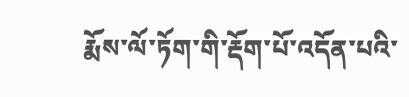རྨོས་ལོ་ཏོག་གི་རྡོག་པོ་འདོན་པའི་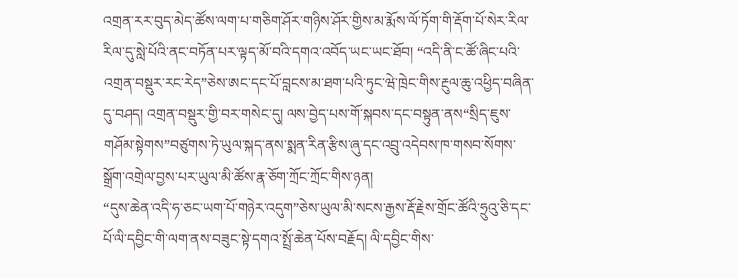འགྲན་རར་བུད་མེད་ཚོས་ལག་པ་གཅིག་ཤོར་གཉིས་ཤོར་གྱིས་མ་རྨོས་ལོ་ཏོག་གི་རྡོག་པོ་སེར་རིལ་རིལ་དུ་སླེ་པོའི་ནང་བཏོན་པར་ལྟད་མོ་བའི་དགའ་འབོད་ཡང་ཡང་ཐོབ། “འདི་ནི་ང་ཚོ་ཞིང་པའི་འགྲན་བསྡུར་རང་རེད”ཅེས་ཨང་དང་པོ་བླངས་མ་ཐག་པའི་ཏུང་ཝེ་ཁྲེང་གིས་རྔུལ་ཆུ་འཕྱིད་བཞིན་དུ་བཤད། འགྲན་བསྡུར་གྱི་བར་གསེང་དུ། ལས་བྱེད་པས་གོ་སྐབས་དང་བསྟུན་ནས“སྲིད་ཇུས་གཤོམ་སྟེགས”བཙུགས་ཏེ་ཡུལ་སྐད་ནས་སྨན་རིན་རྩིས་ཞུ་དང་འབྲུ་འདེབས་ཁ་གསབ་སོགས་སྒྲོག་འགྲེལ་བྱས་པར་ཡུལ་མི་ཚོས་རྣ་ཅོག་ཀྲོང་ཀྲོང་གིས་ཉན།
“དུས་ཆེན་འདི་ཧ་ཅང་ཡག་པོ་གཉེར་འདུག”ཅེས་ཡུལ་མི་སངས་རྒྱས་རྡོ་རྗེས་གྲོང་ཚོའི་ཧྲུའུ་ཅི་དང་པོ་ལི་དབྱིང་གི་ལག་ནས་བཟུང་སྟེ་དགའ་སྤྲོ་ཆེན་པོས་བརྗོད། ལི་དབྱིང་གིས་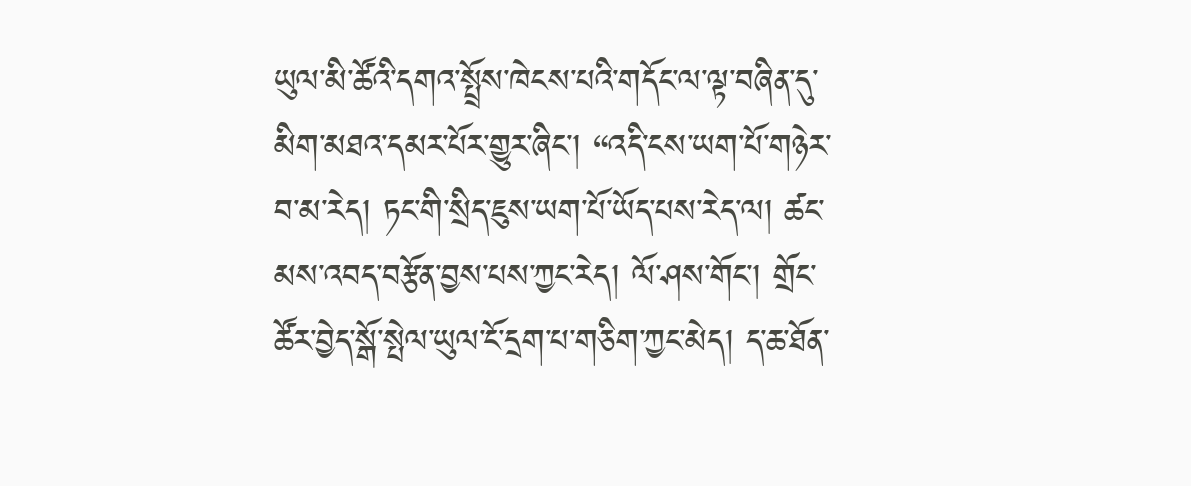ཡུལ་མི་ཚོའི་དགའ་སྤྲོས་ཁེངས་པའི་གདོང་ལ་ལྟ་བཞིན་དུ་མིག་མཐའ་དམར་པོར་གྱུར་ཞིང་། “འདི་ངས་ཡག་པོ་གཉེར་བ་མ་རེད། ཏང་གི་སྲིད་ཇུས་ཡག་པོ་ཡོད་པས་རེད་ལ། ཚང་མས་འབད་བརྩོན་བྱས་པས་ཀྱང་རེད། ལོ་ཤས་གོང་། གྲོང་ཚོར་བྱེད་སྒོ་སྤེལ་ཡུལ་ངོ་དྲག་པ་གཅིག་ཀྱང་མེད། ད་ཆ་ཐོན་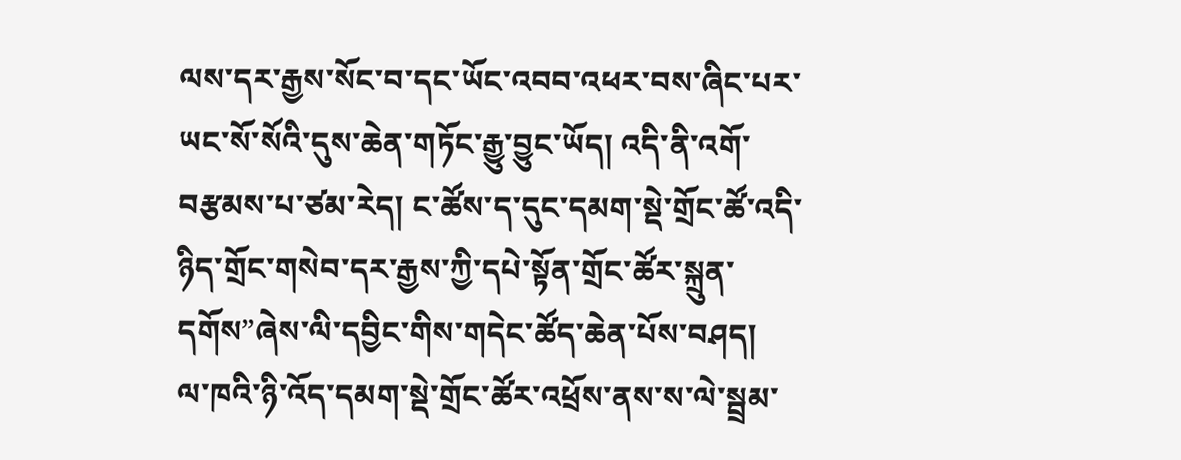ལས་དར་རྒྱས་སོང་བ་དང་ཡོང་འབབ་འཕར་བས་ཞིང་པར་ཡང་སོ་སོའི་དུས་ཆེན་གཏོང་རྒྱུ་བྱུང་ཡོད། འདི་ནི་འགོ་བརྩམས་པ་ཙམ་རེད། ང་ཚོས་ད་དུང་དམག་སྡེ་གྲོང་ཚོ་འདི་ཉིད་གྲོང་གསེབ་དར་རྒྱས་ཀྱི་དཔེ་སྟོན་གྲོང་ཚོར་སྐྲུན་དགོས”ཞེས་ལི་དབྱིང་གིས་གདེང་ཚོད་ཆེན་པོས་བཤད།
ལ་ཁའི་ཉི་འོད་དམག་སྡེ་གྲོང་ཚོར་འཕྲོས་ནས་ས་ལེ་སྦྲམ་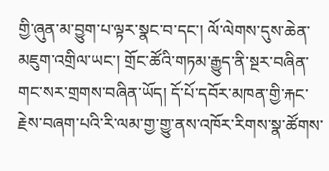གྱི་ཞུན་མ་བྱུག་པ་ལྟར་སྣང་བ་དང་། ལོ་ལེགས་དུས་ཆེན་མཇུག་འགྲིལ་ཡང་། གྲོང་ཚོའི་གཏམ་རྒྱུད་ནི་སྔར་བཞིན་གང་སར་གྲགས་བཞིན་ཡོད། དོ་པོ་དབོར་མཁན་གྱི་རྐང་རྗེས་བཞག་པའི་རི་ལམ་གྱ་གྱུ་ནས་འཁོར་རིགས་སྣ་ཚོགས་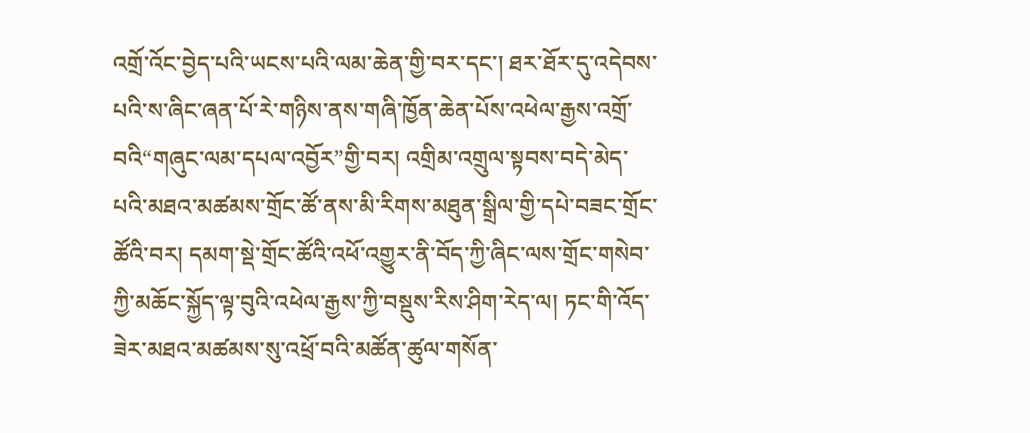འགྲོ་འོང་བྱེད་པའི་ཡངས་པའི་ལམ་ཆེན་གྱི་བར་དང་། ཐར་ཐོར་དུ་འདེབས་པའི་ས་ཞིང་ཞན་པོ་རེ་གཉིས་ནས་གཞི་ཁྱོན་ཆེན་པོས་འཕེལ་རྒྱས་འགྲོ་བའི“གཞུང་ལམ་དཔལ་འབྱོར”གྱི་བར། འགྲིམ་འགྲུལ་སྟབས་བདེ་མེད་པའི་མཐའ་མཚམས་གྲོང་ཚོ་ནས་མི་རིགས་མཐུན་སྒྲིལ་གྱི་དཔེ་བཟང་གྲོང་ཚོའི་བར། དམག་སྡེ་གྲོང་ཚོའི་འཕོ་འགྱུར་ནི་བོད་ཀྱི་ཞིང་ལས་གྲོང་གསེབ་ཀྱི་མཆོང་སྐྱོད་ལྟ་བུའི་འཕེལ་རྒྱས་ཀྱི་བསྡུས་རིས་ཤིག་རེད་ལ། ཏང་གི་འོད་ཟེར་མཐའ་མཚམས་སུ་འཕྲོ་བའི་མཚོན་ཚུལ་གསོན་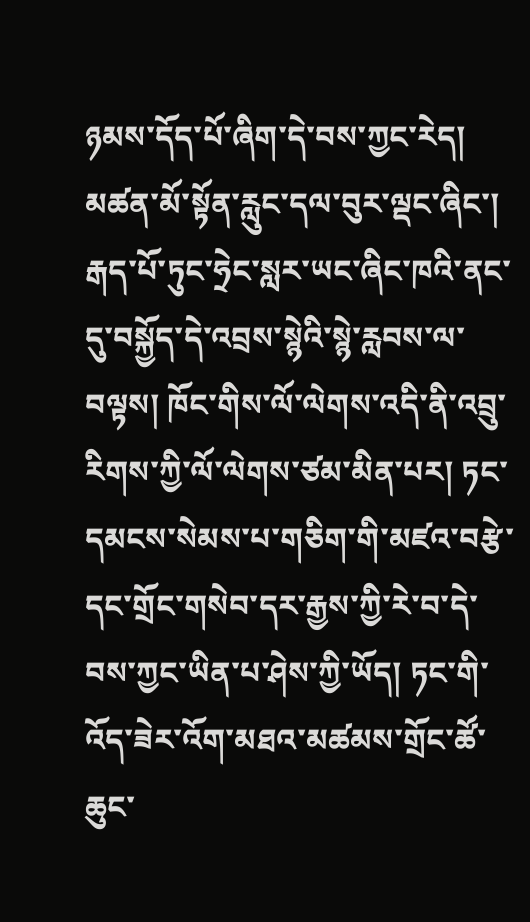ཉམས་དོད་པོ་ཞིག་དེ་བས་ཀྱང་རེད།
མཚན་མོ་སྟོན་རླུང་དལ་བུར་ལྡང་ཞིང་། རྒད་པོ་ཏུང་ཧྲེང་སླར་ཡང་ཞིང་ཁའི་ནང་དུ་བསྐྱོད་དེ་འབྲས་སྙེའི་སྙེ་རླབས་ལ་བལྟས། ཁོང་གིས་ལོ་ལེགས་འདི་ནི་འབྲུ་རིགས་ཀྱི་ལོ་ལེགས་ཙམ་མིན་པར། ཏང་དམངས་སེམས་པ་གཅིག་གི་མཛའ་བརྩེ་དང་གྲོང་གསེབ་དར་རྒྱས་ཀྱི་རེ་བ་དེ་བས་ཀྱང་ཡིན་པ་ཤེས་ཀྱི་ཡོད། ཏང་གི་འོད་ཟེར་འོག་མཐའ་མཚམས་གྲོང་ཚོ་ཆུང་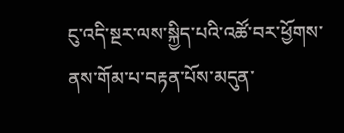ངུ་འདི་སྔར་ལས་སྐྱིད་པའི་འཚོ་བར་ཕྱོགས་ནས་གོམ་པ་བརྟན་པོས་མདུན་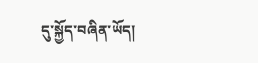དུ་སྐྱོད་བཞིན་ཡོད།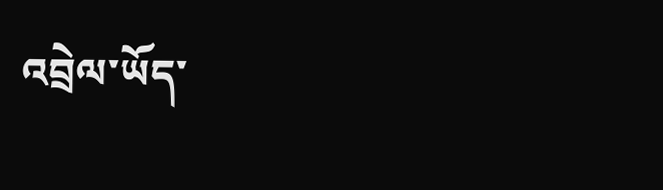འབྲེལ་ཡོད་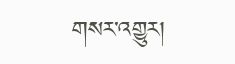གསར་འགྱུར།